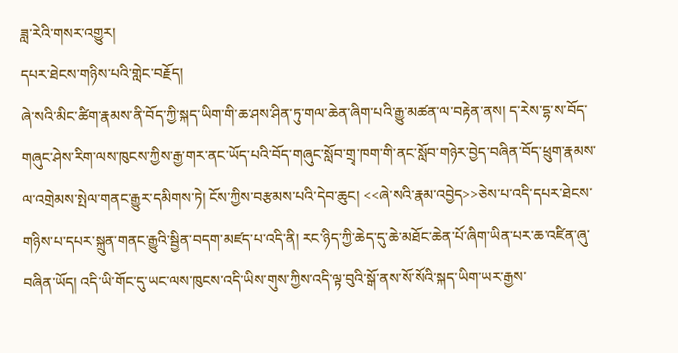ཟླ་རེའི་གསར་འགྱུར།
དཔར་ཐེངས་གཉིས་པའི་གླེང་བརྗོད།
ཞེ་སའི་མིང་ཚིག་རྣམས་ནི་བོད་ཀྱི་སྐད་ཡིག་གི་ཆ་ཤས་ཤིན་ཏུ་གལ་ཆེན་ཞིག་པའི་རྒྱུ་མཚན་ལ་བརྟེན་ནས། ད་རེས་དྷ་ས་བོད་གཞུང་ཤེས་རིག་ལས་ཁུངས་ཀྱིས་རྒྱ་གར་ནང་ཡོད་པའི་བོད་གཞུང་སློབ་གྲྭ་ཁག་གི་ནང་སློབ་གཉེར་བྱེད་བཞིན་བོད་ཕྲུག་རྣམས་ལ་འགྲེམས་སྤེལ་གནང་རྒྱུར་དམིགས་ཏེ། ངོས་ཀྱིས་བརྩམས་པའི་དེབ་ཆུང། <<ཞེ་སའི་རྣམ་འབྱེད>>ཅེས་པ་འདི་དཔར་ཐེངས་གཉིས་པ་དཔར་སྐྲུན་གནང་རྒྱུའི་སྦྱིན་བདག་མཛད་པ་འདི་ནི། རང་ཉིད་ཀྱི་ཆེད་དུ་ཆེ་མཐོང་ཆེན་པོ་ཞིག་ཡིན་པར་ཆ་འཛིན་ཞུ་བཞིན་ཡོད། འདི་ཡི་གོང་དུ་ཡང་ལས་ཁུངས་འདི་ཡིས་གུས་ཀྱིས་འདི་ལྟ་བུའི་སྒོ་ནས་སོ་སོའི་སྐད་ཡིག་ཡར་རྒྱས་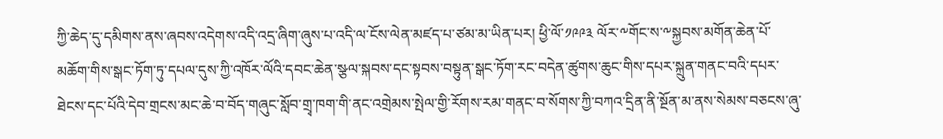ཀྱི་ཆེད་དུ་དམིགས་ནས་ཞབས་འདེགས་འདི་འདྲ་ཞིག་ཞུས་པ་འདི་ལ་ངོས་ལེན་མཛད་པ་ཙམ་མ་ཡིན་པར། ཕྱི་ལོ་༡༩༩༣ ལོར་༸གོང་ས་༸སྐྱབས་མགོན་ཆེན་པོ་མཆོག་གིས་སྒང་ཏོག་ཏུ་དཔལ་དུས་ཀྱི་འཁོར་ལོའི་དབང་ཆེན་སྩལ་སྐབས་དང་སྟབས་བསྟུན་སྒང་ཏོག་རང་བདེན་ཚུགས་ཆུང་གིས་དཔར་སྐྲུན་གནང་བའི་དཔར་ཐེངས་དང་པོའི་དེབ་གྲངས་མང་ཆེ་བ་བོད་གཞུང་སློབ་གྲྭ་ཁག་གི་ནང་འགྲེམས་སྤེལ་གྱི་རོགས་རམ་གནང་བ་སོགས་ཀྱི་བཀའ་དྲིན་ནི་སྔོན་མ་ནས་སེམས་བཅངས་ཞུ་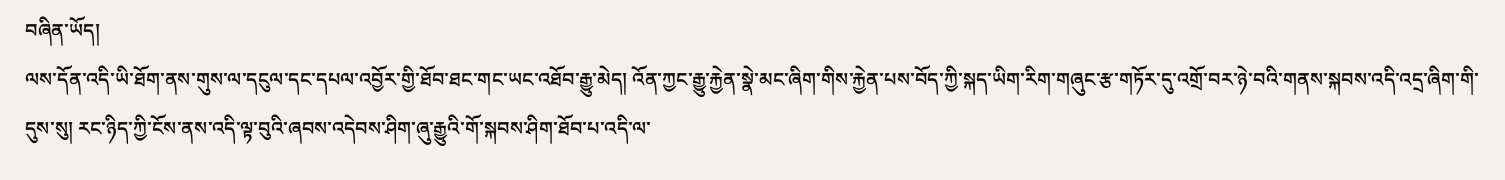བཞིན་ཡོད།
ལས་དོན་འདི་ཡི་ཐོག་ནས་གུས་ལ་དངུལ་དང་དཔལ་འབྱོར་གྱི་ཐོབ་ཐང་གང་ཡང་འཐོབ་རྒྱུ་མེད། འོན་ཀྱང་རྒྱུ་རྐྱེན་སྣེ་མང་ཞིག་གིས་རྐྱེན་པས་བོད་ཀྱི་སྐད་ཡིག་རིག་གཞུང་རྩ་གཏོར་དུ་འགྲོ་བར་ཉེ་བའི་གནས་སྐབས་འདི་འདྲ་ཞིག་གི་དུས་སུ། རང་ཉིད་ཀྱི་ངོས་ནས་འདི་ལྟ་བུའི་ཞབས་འདེབས་ཤིག་ཞུ་རྒྱུའི་གོ་སྐབས་ཤིག་ཐོབ་པ་འདི་ལ་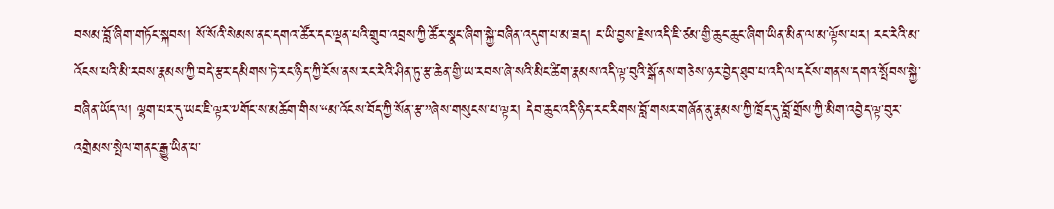བསམ་བློ་ཞིག་གཏོང་སྐབས། སོ་སོའི་སེམས་ནང་དགའ་ཚོར་དང་ལྡན་པའི་གྲུབ་འབྲས་ཀྱི་ཚོར་སྣང་ཞིག་སྐྱེ་བཞིན་འདུག་པ་མ་ཟད། ང་ཡི་བྱས་རྗེས་འདི་ཇི་ཙམ་གྱི་ཆུང་ཆུང་ཞིག་ཡིན་མིན་ལ་མ་ལྟོས་པར། རང་རེའི་མ་འོངས་པའི་མི་རབས་རྣམས་ཀྱི་བདེ་རྩར་དམིགས་ཏེ་རང་ཉིད་ཀྱི་ངོས་ནས་རང་རེའི་ཤིན་ཏུ་རྩ་ཆེན་གྱི་ཡ་རབས་ཞེ་སའི་མིང་ཚིག་རྣམས་འདི་ལྟ་བུའི་སྒོ་ནས་གཅེས་ཉར་བྱེད་ཐུབ་པ་འདི་ལ་དངོས་གནས་དགའ་སྤོབས་སྐྱེ་བཞིན་ཡོད་ལ། ལྷག་པར་དུ་ཡང་ཇི་ལྟར་༸གོང་ས་མཆོག་གིས་“མ་འོངས་བོད་ཀྱི་སོན་རྩ་”ཞེས་གསུངས་པ་ལྟར། དེབ་ཆུང་འདི་ཉིད་རང་རིགས་བློ་གསར་གཞོན་ནུ་རྣམས་ཀྱི་ཁྲོད་དུ་བློ་གྲོས་ཀྱི་མིག་འབྱེད་ལྟ་བུར་འགྲེམས་སྤེལ་གནང་རྒྱུ་ཡིན་པ་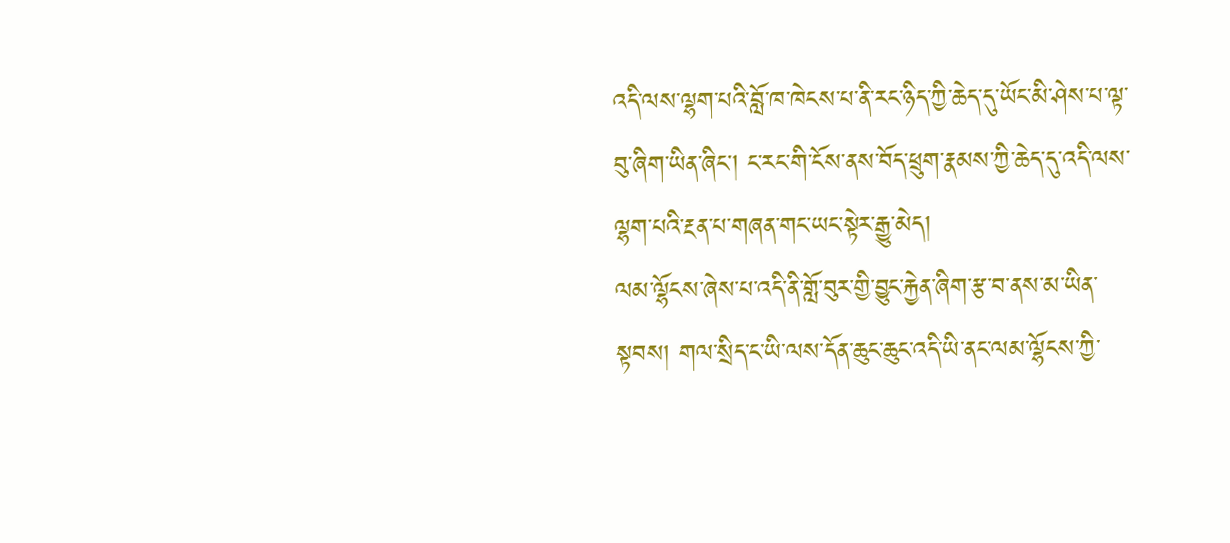འདི་ལས་ལྷག་པའི་བློ་ཁ་ཁེངས་པ་ནི་རང་ཉིད་ཀྱི་ཆེད་དུ་ཡོང་མི་ཤེས་པ་ལྟ་བུ་ཞིག་ཡིན་ཞིང། ང་རང་གི་ངོས་ནས་བོད་ཕྲུག་རྣམས་ཀྱི་ཆེད་དུ་འདི་ལས་ལྷག་པའི་རྔན་པ་གཞན་གང་ཡང་སྟེར་རྒྱུ་མེད།
ལམ་ལྷོངས་ཞེས་པ་འདི་ནི་གློ་བུར་གྱི་བྱུང་རྐྱེན་ཞིག་རྩ་བ་ནས་མ་ཡིན་སྟབས། གལ་སྲིད་ང་ཡི་ལས་དོན་ཆུང་ཆུང་འདི་ཡི་ནང་ལམ་ལྷོངས་ཀྱི་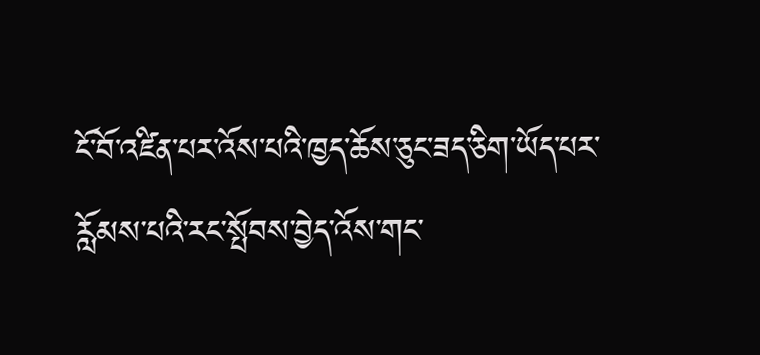ངོ་བོ་འཛིན་པར་འོས་པའི་ཁྱད་ཆོས་ཅུང་ཟད་ཅིག་ཡོད་པར་རློམས་པའི་རང་སྤོབས་བྱེད་འོས་གང་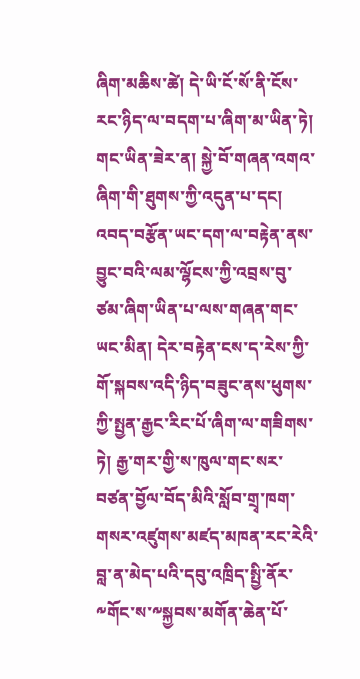ཞིག་མཆིས་ཚེ། དེ་ཡི་ངོ་སོ་ནི་ངོས་རང་ཉིད་ལ་བདག་པ་ཞིག་མ་ཡིན་ཏེ། གང་ཡིན་ཟེར་ན། སྐྱེ་བོ་གཞན་འགའ་ཞིག་གི་ཐུགས་ཀྱི་འདུན་པ་དང། འབད་བརྩོན་ཡང་དག་ལ་བརྟེན་ནས་བྱུང་བའི་ལམ་ལྷོངས་ཀྱི་འབྲས་བུ་ཙམ་ཞིག་ཡིན་པ་ལས་གཞན་གང་ཡང་མིན། དེར་བརྟེན་ངས་ད་རེས་ཀྱི་གོ་སྐབས་འདི་ཉིད་བཟུང་ནས་ཕུགས་ཀྱི་སྤྱན་རྒྱང་རིང་པོ་ཞིག་ལ་གཟིགས་ཏེ། རྒྱ་གར་གྱི་ས་ཁུལ་གང་སར་བཙན་བྱོལ་བོད་མིའི་སློབ་གྲྭ་ཁག་གསར་འཛུགས་མཛད་མཁན་རང་རེའི་བླ་ན་མེད་པའི་དབུ་འཁྲིད་སྤྱི་ནོར་༸གོང་ས་༸སྐྱབས་མགོན་ཆེན་པོ་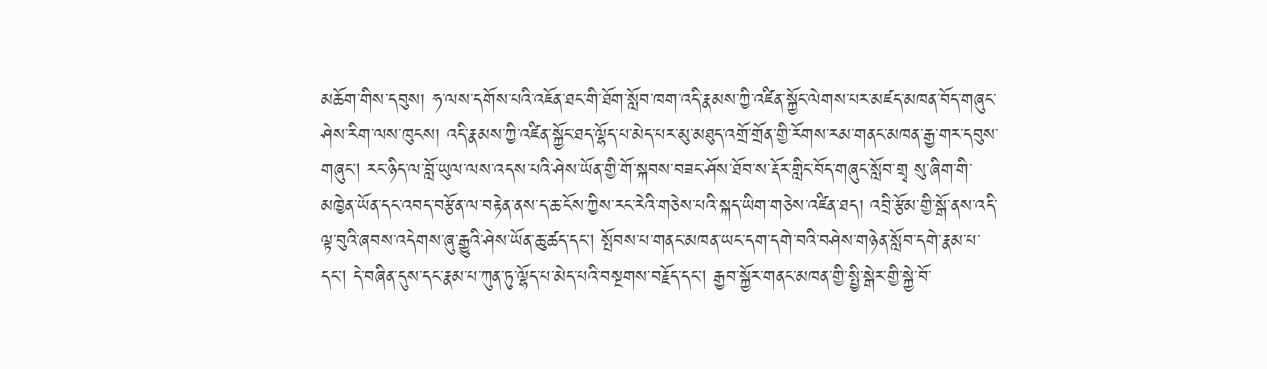མཆོག་གིས་དབུས། ཧ་ལས་དགོས་པའི་འཇོན་ཐང་གི་ཐོག་སློབ་ཁག་འདི་རྣམས་ཀྱི་འཛིན་སྐྱོང་ལེགས་པར་མཛད་མཁན་བོད་གཞུང་ཤེས་རིག་ལས་ཁུངས། འདི་རྣམས་ཀྱི་འཛིན་སྐྱོང་ཐད་ལྷོད་པ་མེད་པར་མུ་མཐུད་འགྲོ་གྲོན་གྱི་རོགས་རམ་གནང་མཁན་རྒྱ་གར་དབུས་གཞུང། རང་ཉིད་ལ་བློ་ཡུལ་ལས་འདས་པའི་ཤེས་ཡོན་གྱི་གོ་སྐབས་བཟང་ཤོས་ཐོབ་ས་རྡོར་གླིང་བོད་གཞུང་སློབ་གྲྭ སུ་ཞིག་གི་མཁྱེན་ཡོན་དང་འབད་བརྩོན་ལ་བརྟེན་ནས་ད་ཆ་ངོས་ཀྱིས་རང་རེའི་གཅེས་པའི་སྐད་ཡིག་གཅེས་འཛིན་ཐད། འབྲི་རྩོམ་གྱི་སྒོ་ནས་འདི་ལྟ་བུའི་ཞབས་འདེགས་ཞུ་རྒྱུའི་ཤེས་ཡོན་ཆུ་ཚད་དང། སྤོབས་པ་གནང་མཁན་ཡང་དག་དགེ་བའི་བཤེས་གཉེན་སློབ་དགེ་རྣམ་པ་དང། དེ་བཞིན་དུས་དང་རྣམ་པ་ཀུན་ཏུ་ལྷོད་པ་མེད་པའི་བསྔགས་བརྗོད་དང། རྒྱབ་སྐྱོར་གནང་མཁན་གྱི་སྤྱི་སྒེར་གྱི་སྐྱེ་བོ་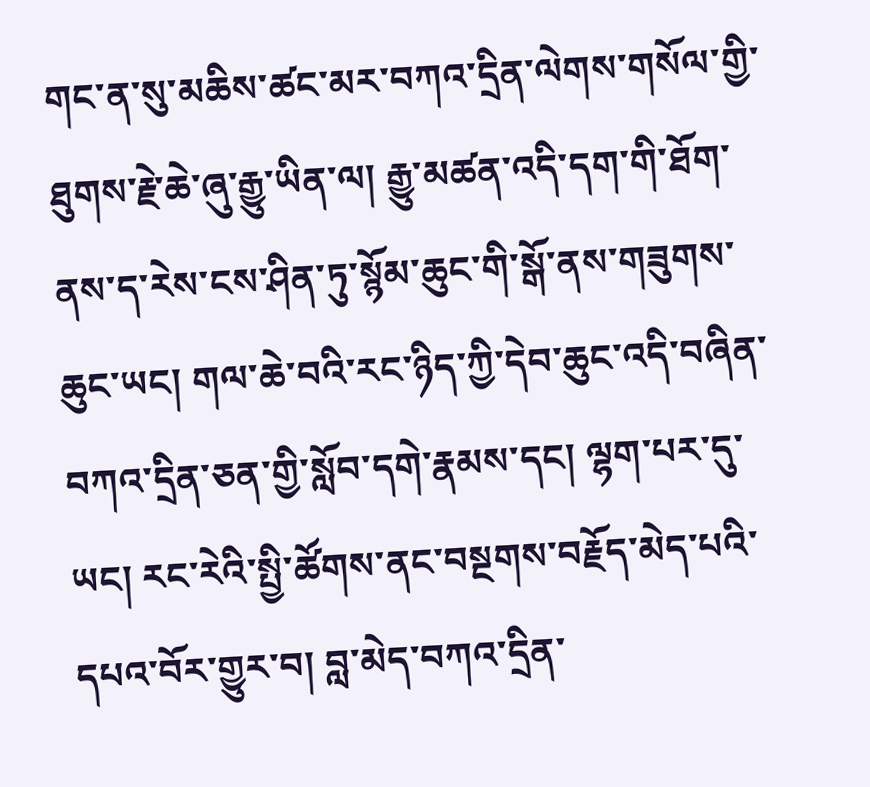གང་ན་སུ་མཆིས་ཚང་མར་བཀའ་དྲིན་ལེགས་གསོལ་གྱི་ཐུགས་རྗེ་ཆེ་ཞུ་རྒྱུ་ཡིན་ལ། རྒྱུ་མཚན་འདི་དག་གི་ཐོག་ནས་ད་རེས་ངས་ཤིན་ཏུ་སྙོམ་ཆུང་གི་སྒོ་ནས་གཟུགས་ཆུང་ཡང། གལ་ཆེ་བའི་རང་ཉིད་ཀྱི་དེབ་ཆུང་འདི་བཞིན་བཀའ་དྲིན་ཅན་གྱི་སློབ་དགེ་རྣམས་དང། ལྷག་པར་དུ་ཡང། རང་རེའི་སྤྱི་ཚོགས་ནང་བསྔགས་བརྗོད་མེད་པའི་དཔའ་བོར་གྱུར་བ། བླ་མེད་བཀའ་དྲིན་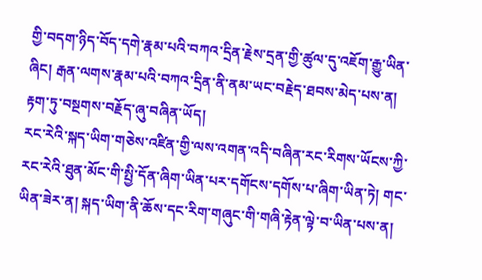གྱི་བདག་ཉིད་བོད་དགེ་རྣམ་པའི་བཀའ་དྲིན་རྗེས་དྲན་གྱི་ཚུལ་དུ་འཇོག་རྒྱུ་ཡིན་ཞིང། རྒན་ལགས་རྣམ་པའི་བཀའ་དྲིན་ནི་ནམ་ཡང་བརྗེད་ཐབས་མེད་པས་ན། རྟག་ཏུ་བསྔགས་བརྗོད་ཞུ་བཞིན་ཡོད།
རང་རེའི་སྐད་ཡིག་གཅེས་འཛིན་གྱི་ལས་འགན་འདི་བཞིན་རང་རིགས་ཡོངས་ཀྱི་རང་རེའི་ཐུན་མོང་གི་སྤྱི་དོན་ཞིག་ཡིན་པར་དགོངས་དགོས་པ་ཞིག་ཡིན་ཏེ། གང་ཡིན་ཟེར་ན། སྐད་ཡིག་ནི་ཆོས་དང་རིག་གཞུང་གི་གཞི་རྟེན་ལྟེ་བ་ཡིན་པས་ན།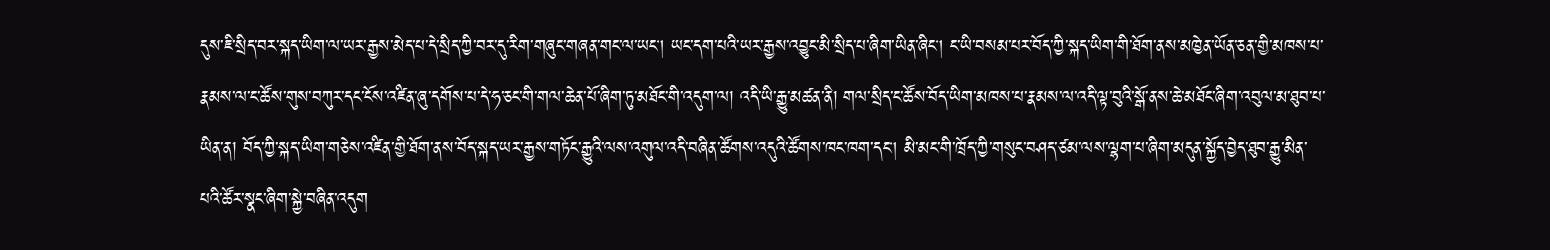དུས་ཇི་སྲིད་བར་སྐད་ཡིག་ལ་ཡར་རྒྱས་མེད་པ་དེ་སྲིད་ཀྱི་བར་དུ་རིག་གཞུང་གཞན་གང་ལ་ཡང། ཡང་དག་པའི་ཡར་རྒྱས་འབྱུང་མི་སྲིད་པ་ཞིག་ཡིན་ཞིང། ང་ཡི་བསམ་པར་བོད་ཀྱི་སྐད་ཡིག་གི་ཐོག་ནས་མཁྱེན་ཡོན་ཅན་གྱི་མཁས་པ་རྣམས་ལ་ང་ཚོས་གུས་བཀུར་དང་ངོས་འཛིན་ཞུ་དགོས་པ་དེ་ཧ་ཅང་གི་གལ་ཆེན་པོ་ཞིག་ཏུ་མཐོང་གི་འདུག་ལ། འདི་ཡི་རྒྱུ་མཚན་ནི། གལ་སྲིད་ང་ཚོས་བོད་ཡིག་མཁས་པ་རྣམས་ལ་འདི་ལྟ་བུའི་སྒོ་ནས་ཆེ་མཐོང་ཞིག་འབུལ་མ་ཐུབ་པ་ཡིན་ན། བོད་ཀྱི་སྐད་ཡིག་གཅེས་འཛིན་གྱི་ཐོག་ནས་བོད་སྐད་ཡར་རྒྱས་གཏོང་རྒྱུའི་ལས་འགུལ་འདི་བཞིན་ཚོགས་འདུའི་ཚོགས་ཁང་ཁག་དང། མི་མང་གི་ཁྲོད་ཀྱི་གསུང་བཤད་ཙམ་ལས་ལྷག་པ་ཞིག་མདུན་སྐྱོད་བྱེད་ཐུབ་རྒྱུ་མིན་པའི་ཚོར་སྣང་ཞིག་སྐྱེ་བཞིན་འདུག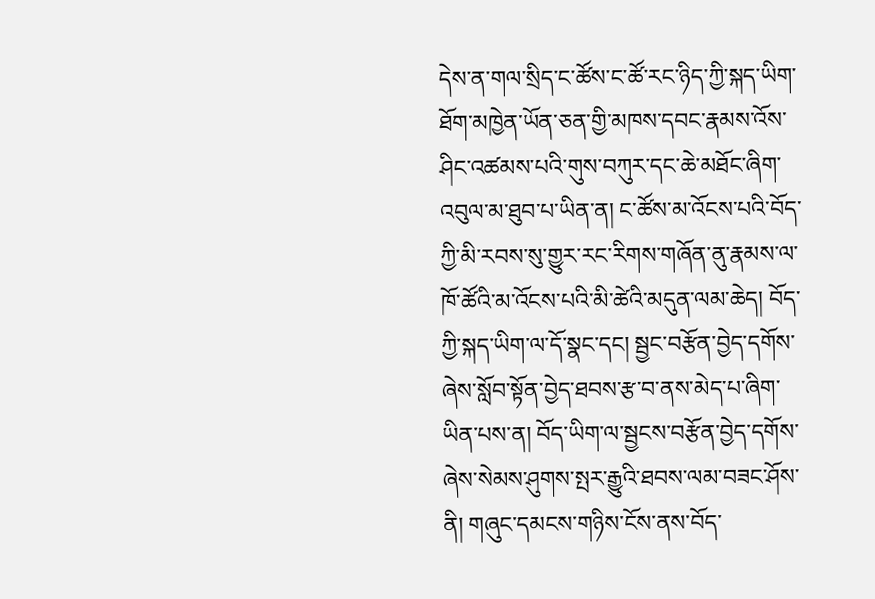དེས་ན་གལ་སྲིད་ང་ཚོས་ང་ཚོ་རང་ཉིད་ཀྱི་སྐད་ཡིག་ཐོག་མཁྱེན་ཡོན་ཅན་གྱི་མཁས་དབང་རྣམས་འོས་ཤིང་འཚམས་པའི་གུས་བཀུར་དང་ཆེ་མཐོང་ཞིག་འབུལ་མ་ཐུབ་པ་ཡིན་ན། ང་ཚོས་མ་འོངས་པའི་བོད་ཀྱི་མི་རབས་སུ་གྱུར་རང་རིགས་གཞོན་ནུ་རྣམས་ལ་ཁོ་ཚོའི་མ་འོངས་པའི་མི་ཚེའི་མདུན་ལམ་ཆེད། བོད་ཀྱི་སྐད་ཡིག་ལ་དོ་སྣང་དང། སྦྱང་བརྩོན་བྱེད་དགོས་ཞེས་སློབ་སྟོན་བྱེད་ཐབས་རྩ་བ་ནས་མེད་པ་ཞིག་ཡིན་པས་ན། བོད་ཡིག་ལ་སྦྱངས་བརྩོན་བྱེད་དགོས་ཞེས་སེམས་ཤུགས་སྤར་རྒྱུའི་ཐབས་ལམ་བཟང་ཤོས་ནི། གཞུང་དམངས་གཉིས་ངོས་ནས་བོད་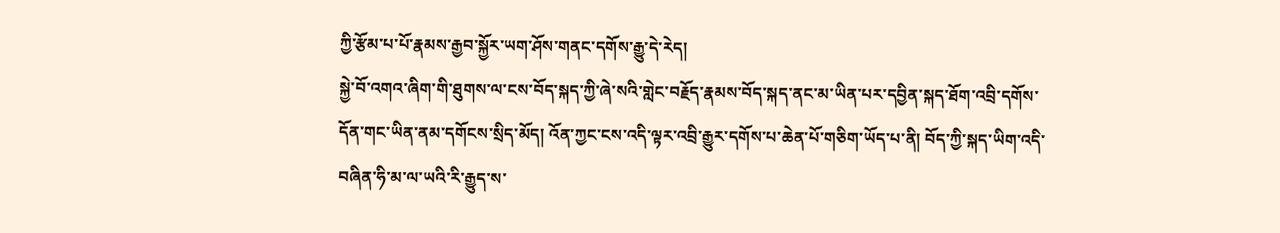ཀྱི་རྩོམ་པ་པོ་རྣམས་རྒྱབ་སྐྱོར་ཡག་ཤོས་གནང་དགོས་རྒྱུ་དེ་རེད།
སྐྱེ་བོ་འགའ་ཞིག་གི་ཐུགས་ལ་ངས་བོད་སྐད་ཀྱི་ཞེ་སའི་གླེང་བརྗོད་རྣམས་བོད་སྐད་ནང་མ་ཡིན་པར་དབྱིན་སྐད་ཐོག་འབྲི་དགོས་དོན་གང་ཡིན་ནམ་དགོངས་སྲིད་མོད། འོན་ཀྱང་ངས་འདི་ལྟར་འབྲི་རྒྱུར་དགོས་པ་ཆེན་པོ་གཅིག་ཡོད་པ་ནི། བོད་ཀྱི་སྐད་ཡིག་འདི་བཞིན་ཧི་མ་ལ་ཡའི་རི་རྒྱུད་ས་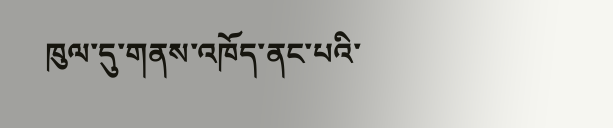ཁུལ་དུ་གནས་འཁོད་ནང་པའི་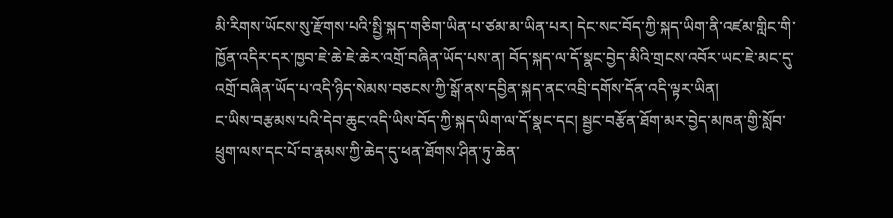མི་རིགས་ཡོངས་སུ་རྫོགས་པའི་སྤྱི་སྐད་གཅིག་ཡིན་པ་ཙམ་མ་ཡིན་པར། དེང་སང་བོད་ཀྱི་སྐད་ཡིག་ནི་འཛམ་གླིང་གི་ཁྱོན་འདིར་དར་ཁྱབ་ཇེ་ཆེ་ཇེ་ཆེར་འགྲོ་བཞིན་ཡོད་པས་ན། བོད་སྐད་ལ་དོ་སྣང་བྱེད་མིའི་གྲངས་འབོར་ཡང་ཇེ་མང་དུ་འགྲོ་བཞིན་ཡོད་པ་འདི་ཉིད་སེམས་བཅངས་ཀྱི་སྒོ་ནས་དབྱིན་སྐད་ནང་འབྲི་དགོས་དོན་འདི་ལྟར་ཡིན།
ང་ཡིས་བརྩམས་པའི་དེབ་ཆུང་འདི་ཡིས་བོད་ཀྱི་སྐད་ཡིག་ལ་དོ་སྣང་དང། སྦྱང་བརྩོན་ཐོག་མར་བྱེད་མཁན་གྱི་སློབ་ཕྲུག་ལས་དང་པོ་བ་རྣམས་ཀྱི་ཆེད་དུ་ཕན་ཐོགས་ཤིན་ཏུ་ཆེན་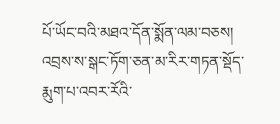པོ་ཡོང་བའི་མཐའ་དོན་སྨོན་ལམ་བཅས། འབྲས་ས་སྒང་ཏོག་ཅན་མ་རིར་གཏན་སྡོད་རྨུག་པ་འབར་རོའི་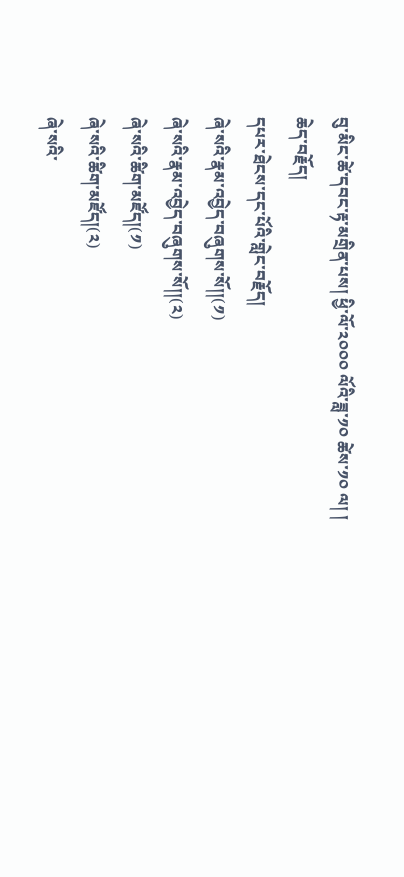བུ་མིང་ཚེ་དབང་རྟ་མགྲིན་པས། ཕྱི་ལོ་༢༠༠༠ ལོའི་ཟླ་༡༠ ཚེས་༡༠ ལ། །
ཆེད་བརྗོད།
དཔར་ཐེངས་དང་པོའི་གླེང་བརྗོད།
ཞེ་སའི་རྣམ་འབྱེད་བཞུགས་སོ།།(༡)
ཞེ་སའི་རྣམ་འབྱེད་བཞུགས་སོ།།(༢)
ཞེ་སའི་ཚིག་མཛོད།(༡)
ཞེ་སའི་ཚིག་མཛོད།(༢)
ཞེ་སའི་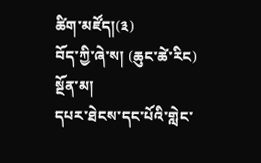ཚིག་མཛོད།(༣)
བོད་ཀྱི་ཞེ་ས། (ཆུང་ཚེ་རིང)
སྔོན་མ།
དཔར་ཐེངས་དང་པོའི་གླེང་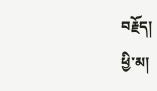བརྗོད།
ཕྱི་མ།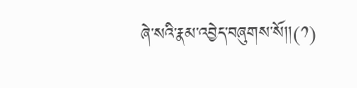ཞེ་སའི་རྣམ་འབྱེད་བཞུགས་སོ།།(༡)